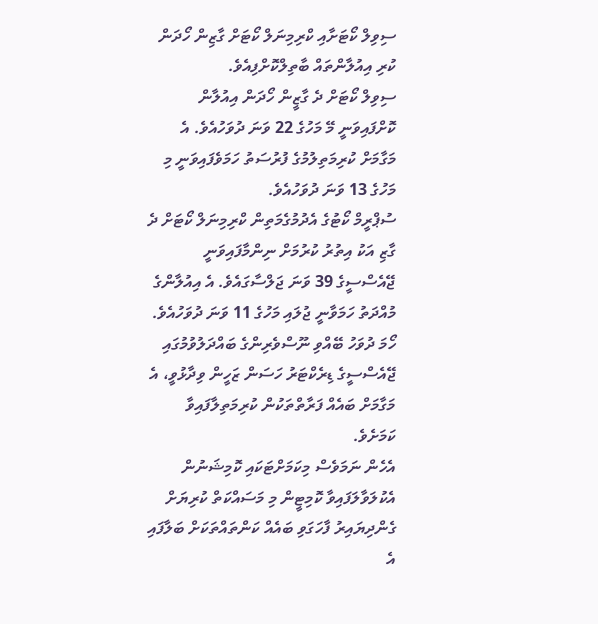ސިވިލް ކޯޓަށާއި ކްރިމިނަލް ކޯޓަށް ގާޒިން ހޯދަން ކުރި އިއުލާންތައް ބާތިލްކޮށްފިއެވެ.
ސިވިލް ކޯޓަށް ދެ ގާޒީން ހޯދަން އިއުލާން ކޮށްފައިވަނީ މޭ މަހުގެ 22 ވަނަ ދުވަހުއެވެ. އެ މަގާމަށް ކުރިމަތިލުމުގެ ފުރުސަތު ހަމަވެފައިވަނީ މި މަހުގެ 13 ވަނަ ދުވަހުއެވެ.
ސުޕްރީމް ކޯޓުގެ އެދުމުގެމަތިން ކްރިމިނަލް ކޯޓަށް ދެ ގާޒި އަކު އިތުރު ކުރުމަށް ނިންމާފައިވަނީ ޖޭއެސްސީގެ 39 ވަނަ ޖަލްސާގައެވެ. އެ އިއުލާންގެ މުއްދަތު ހަމަވާނީ ޖުލައި މަހުގެ 11 ވަނަ ދުވަހުއެވެ.
ހޯމަ ދުވަހު ބޭއްވި ނޫސްވެރިންގެ ބައްދަލުވުމުގައި ޖޭއެސްސީގެ ޑިރެކްޓަރު ހަސަން ޒަހީން ވިދާޅުވީ، އެ މަގާމަށް ބައެއް ފަރާތްތަކުން ކުރިމަތިލާފައިވާ ކަމަށެވެ.
އެހެން ނަމަވެސް މިކަމަށްޓަކައި ކޮމިޝަނުން އެކުލަވާލަފައިވާ ކޮމިޓީން މި މަސައްކަތް ކުރިޔަށް ގެންދިޔައިރު ފާހަގަވި ބައެއް ކަންތައްތަކަށް ބަލާފައި އެ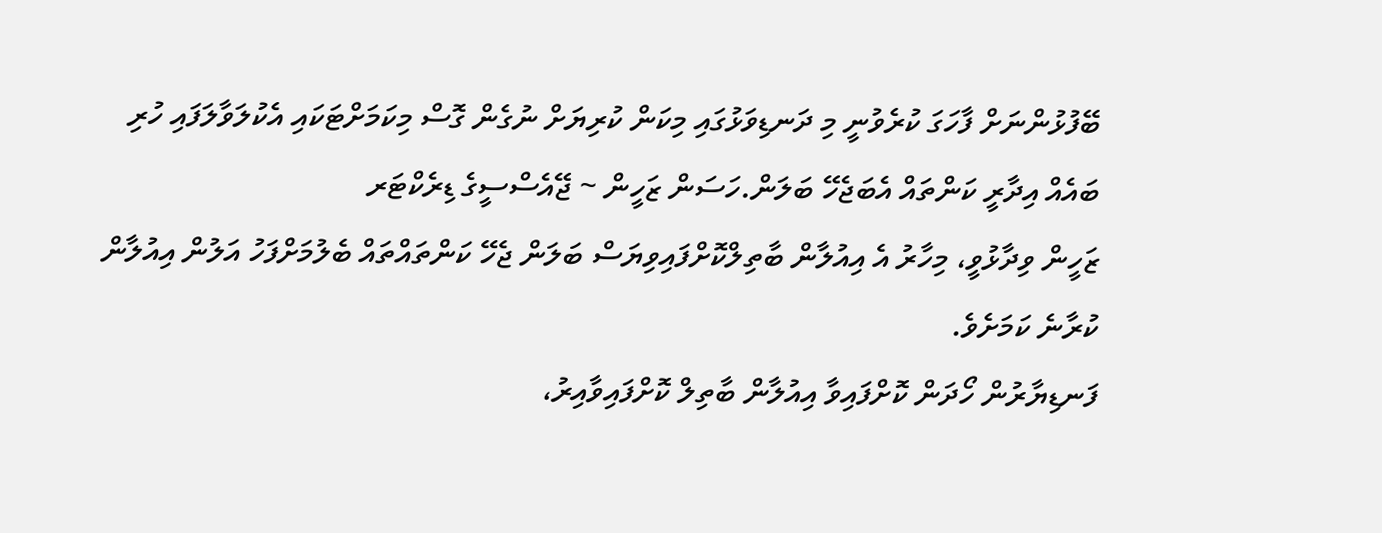ބޭފުޅުންނަށް ފާހަގަ ކުރެވުނީ މި ދަނޑިވަޅުގައި މިކަން ކުރިޔަށް ނުގެން ގޮސް މިކަމަށްޓަކައި އެކުލަވާލަފައި ހުރި ބައެއް އިދާރީ ކަންތައް އެބަޖެހޭ ބަލަން.ހަސަން ޒަހީން ~ ޖޭއެސްސީގެ ޑިރެކްޓަރ
ޒަހީން ވިދާޅުވީ، މިހާރު އެ އިއުލާން ބާތިލްކޮށްފައިވިޔަސް ބަލަން ޖެހޭ ކަންތައްތައް ބެލުމަށްފަހު އަލުން އިއުލާން ކުރާނެ ކަމަށެވެ.
ފަނޑިޔާރުން ހޯދަން ކޮށްފައިވާ އިއުލާން ބާތިލް ކޮށްފައިވާއިރު،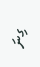ގިނަ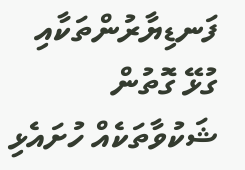ފަނޑިޔާރުންތަކާއި ގުޅޭ ގޮތުން ޝަކުވާތަކެއް ހުށައެޅި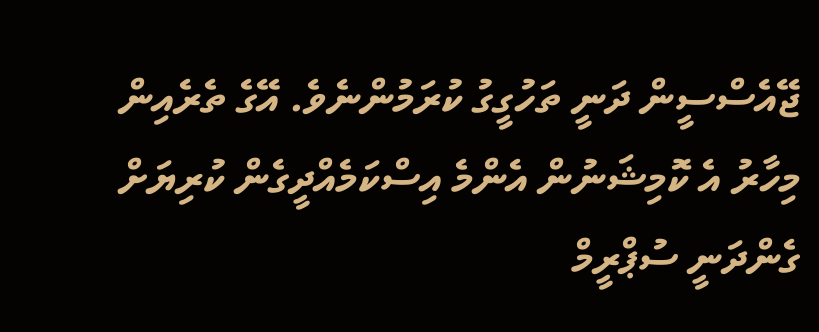ޖޭއެސްސީން ދަނީ ތަހުގީގު ކުރަމުންނެވެ. އޭގެ ތެރެއިން މިހާރު އެ ކޮމިޝަނުން އެންމެ އިސްކަމެއްދީގެން ކުރިޔަށް ގެންދަނީ ސުޕްރީމް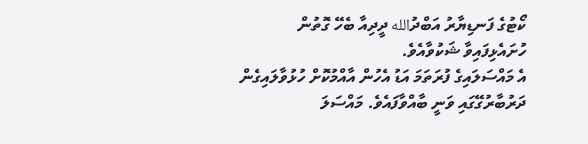ކޯޓުގެ ފަނޑިޔާރު އަބްދުالله ދީދިއާ ބެހޭ ގޮތުން ހުށައެޅިފައިވާ ޝަކުވާއެވެ.
އެ މައްސަލައިގެ ފުރަތަމަ އަޑު އެހުން އާއްމުކޮށް ހުޅުވާލައިގެން ދަރުބާރުގޭގައި ވަނީ ބާއްވާފައެވެ. މައްސަލަ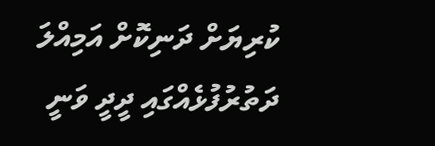ކުރިޔަށް ދަނިކޮށް އަމިއްލަ ދަތުރުފުޅެއްގައި ދީދީ ވަނީ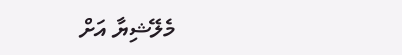މެލޭޝިޔާ އަށް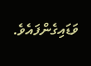ވަޑައިގެންފައެވެ.